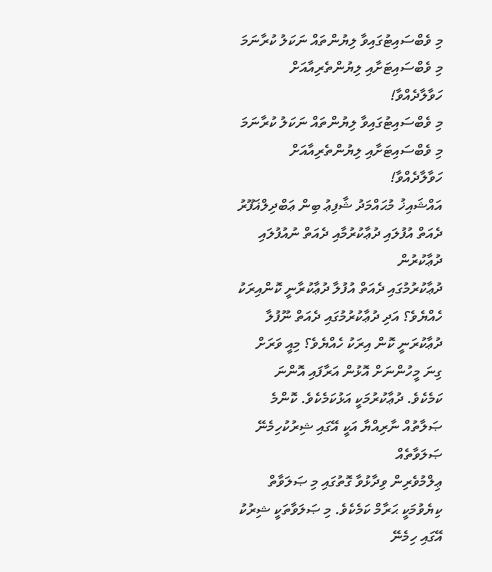މި ވެބްސައިޓުގައިވާ ލިޔުންތައް ނަކަލު ކުރާނަމަ މި ވެބްސައިޓަށާއި ލިޔުންތެރިއާއަށް ހަވާލާދެއްވާ!
މި ވެބްސައިޓުގައިވާ ލިޔުންތައް ނަކަލު ކުރާނަމަ މި ވެބްސައިޓަށާއި ލިޔުންތެރިއާއަށް ހަވާލާދެއްވާ!
އައްޝައިޚު މުޙައްމަދު ޝާފިޢު ބިން ޢަބްދިލްޣަފޫރު
ދެއަތް އުފުލައި ދުޢާކުރުމާއި ދެއަތް ނުއުފުލައި ދުޢާކުރުން
ދުޢާކުރުމުގައި ދެއަތް އުފުލާ ދުޢާކުރާނީ ކޮންއިރަކު ހެއްޔެވެ؟ އަދި ދުޢާކުރުމުގައި ދެއަތް ނޫފުލާ ދުޢާކުރަނީ ކޮން އިރަކު ހެއްޔެވެ؟ މިއީ ވަރަށް ގިނަ މީހުންނަށް އޮޅުން އަރާފައި އޮންނަ ކަމެކެވެ. ދުޢާކުރުމަކީ އަޅުކަމެކެވެ. ކޮންމެ
ޞަލާތުއް ނާރިއްޔާ އަކީ އޭގައި ޝިރުކުހިމެނޭ ޞަލަވާތެއް
ޢިލްމުވެރިން ވިދާޅުވާ ގޮތުގައި މި ޞަލަވާތް ކިޔެވުމަކީ ޙަރާމް ކަމެކެވެ. މި ޞަލަވާތަކީ ޝިރުކު އޭގައި ހިމެނޭ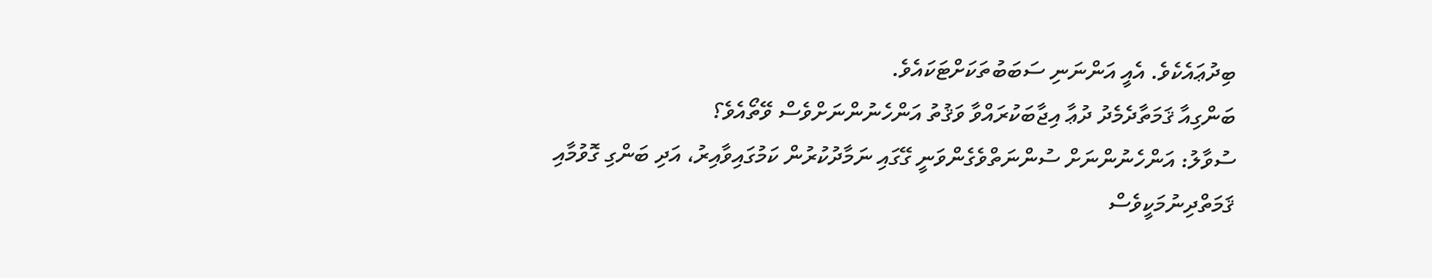ބިދުޢައެކެވެ. އެއީ އަންނަނި ސަބަބުތަކަށްޓަކައެވެ.
ބަންގިއާ ޤަމަތާދެމެދު ދުޢާ އިޖާބަކުރައްވާ ވަޤުތު އަންހެނުންނަށްވެސް ވޭތޯއެވެ؟
ސުވާލު: އަންހެނުންނަށް ސުންނަތްވެގެންވަނީ ގޭގައި ނަމާދުކުރުން ކަމުގައިވާއިރު، އަދި ބަންގި ގޮވުމާއި ޤަމަތްދިނުމަކީވެސް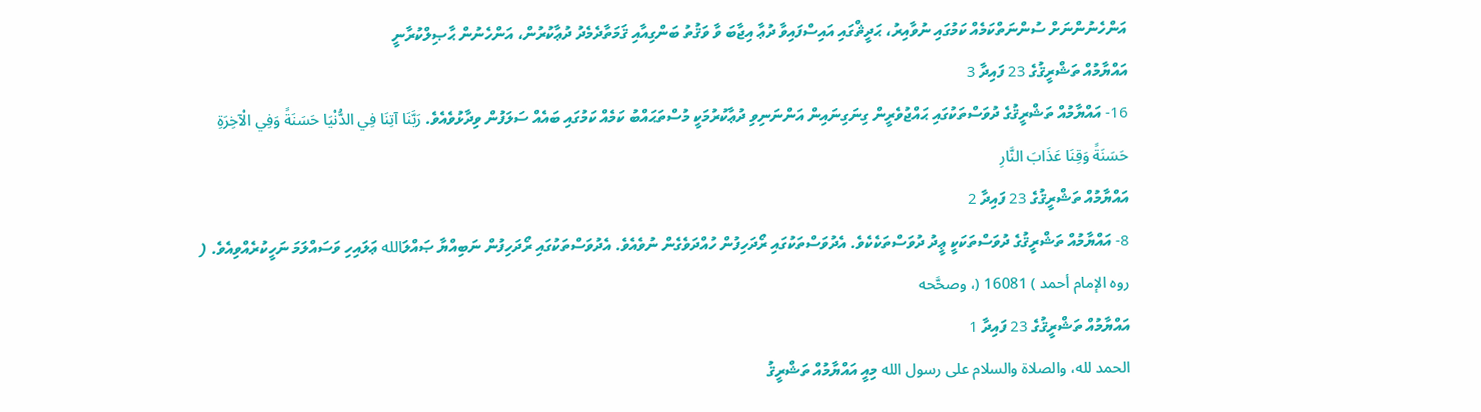އަންހެނުންނަށް ސުންނަތްކަމެއް ކަމުގައި ނުވާއިރު، ޙަދީޘްގައި އައިސްފައިވާ ދުޢާ އިޖާބަ ވާ ވަޤުތު ބަންގިއާއި ޤަމަތާދެމެދު ދުޢާކުރުން، އަންހެނުން ޙާޞިލްކުރާނީ
އައްޔާމުއް ތަޝްރީޤުގެ 23 ފައިދާ 3
16- އައްޔާމުއް ތަޝްރީޤުގެ ދުވަސްތަކުގައި ޙައްޖުވެރީން ގިނަގިނައިން އަންނަނިވި ދުޢާކުރުމަކީ މުސްތަޙައްބު ކަމެއް ކަމުގައި ބައެއް ސަލަފުން ވިދާޅުވެއެވެ. رَبَّنَا آتِنَا فِي الدُّنْيَا حَسَنَةً وَفِي الْآخِرَةِ حَسَنَةً وَقِنَا عَذَابَ النَّارِ
އައްޔާމުއް ތަޝްރީޤުގެ 23 ފައިދާ 2
8- އައްޔާމުއް ތަޝްރީޤުގެ ދުވަސްތަކަކީ ޢީދު ދުވަސްތަކެކެވެ. އެދުވަސްތަކުގައި ރޯދަހިފުން ހުއްދަވެގެން ނުވެއެވެ. އެދުވަސްތަކުގައި ރޯދަހިފުން ނަބިއްޔާ ޞައްލަالله ޢަލައިހި ވަސައްލަމަ ނަހީކުރެއްވިއެވެ. ( روه الإمام أحمد ) 16081 (، وصحَّحه
އައްޔާމުއް ތަޝްރީޤުގެ 23 ފައިދާ 1
الحمد لله، والصلاة والسلام على رسول الله މިއީ އައްޔާމުއް ތަޝްރީޤު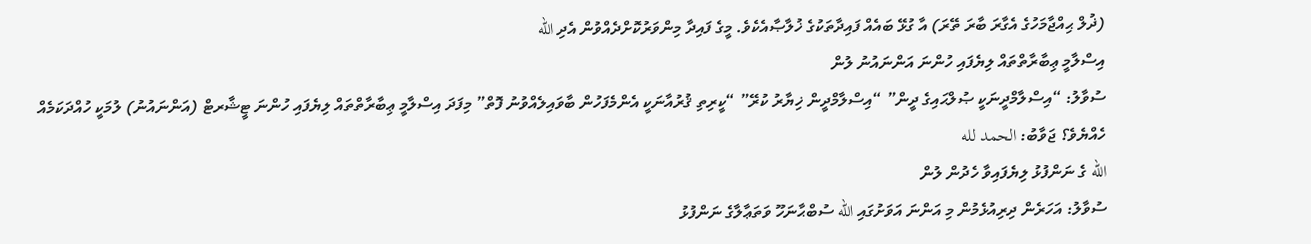(ޛުލް ޙިއްޖާމަހުގެ އެގާރަ ބާރަ ތޭރަ) އާ ގުޅޭ ބައެއް ފައިދާތަކުގެ ޚުލާޞާއެކެވެ. މީގެ ފައިދާ މިންވަރުކޮށްދެއްވުން އެދި الله
އިސްލާމީ ޢިބާރާތްތައް ލިޔެފައި ހުންނަ އަންނައުނު ލުން
ސުވާލު: “އިސްލާމްދީނަކީ ޞުލްޙައިގެ ދީން” “އިސްލާމްދީން ޚިޔާރު ކުރޭ” “ކީރިތި ޤުރުއާނަކީ އެންމެފަހުން ބާވައިލެއްވުނު ފޮތް” މިފަދަ އިސްލާމީ ޢިބާރާތްތައް ލިޔެފައި ހުންނަ ޓީޝާރޓް (އަންނައުނު) ލުމަކީ ހުއްދަކަމެއް ހެއްޔެވެ؟ ޖަވާބު: الحمد لله
الله ގެ ނަންފުޅު ލިޔެފައިވާ ހެދުން ލުން
ސުވާލު: އަހަރެން ދިރިއުޅެމުން މި އަންނަ އަވަށުގައި الله ސުބްޙާނަހޫ ވަތަޢާލާގެ ނަންފުޅު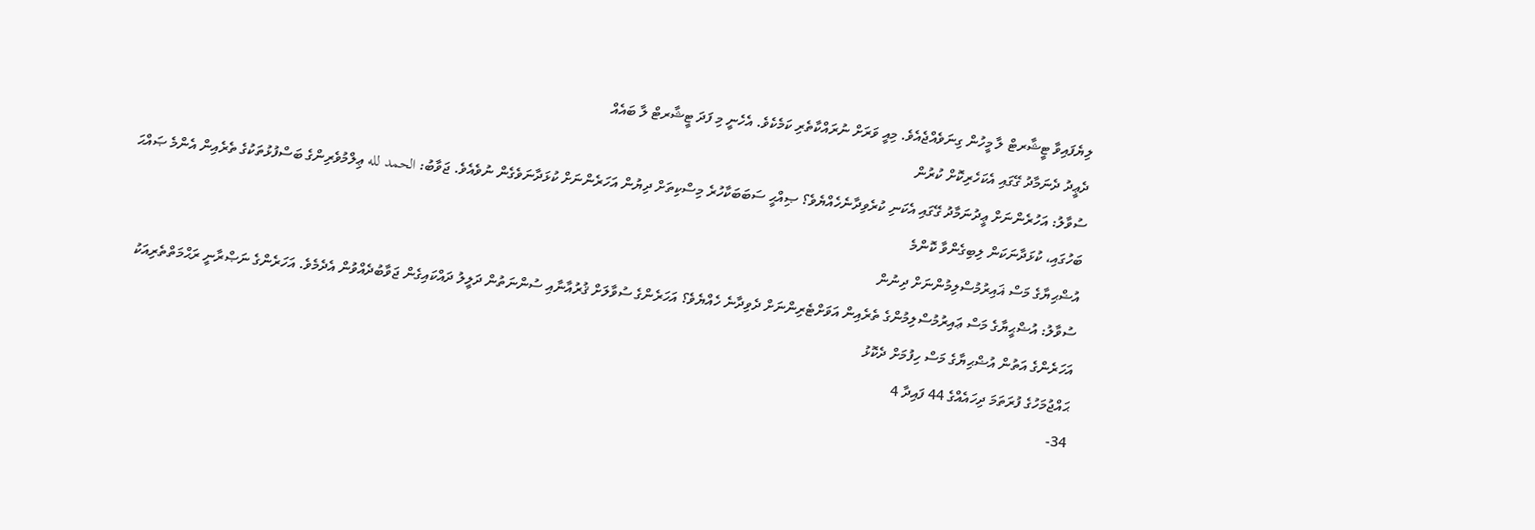ލިޔެފައިވާ ޓީޝާރޓް ލާ މީހުން ގިނަވެއްޖެއެވެ. މިއީ ވަރަށް ނުރައްކާތެރި ކަމެކެވެ. އެހެނީ މި ފަދަ ޓީޝާރޓް ލާ ބައެއް
ދެޢީދު ދެނަމާދު ގޭގައި އެކަހެރިކޮށް ކުރުން
ސުވާލު: އަހުރެންނަށް ޢީދުނަމާދު ގޭގައި އެކަނި ކުރެވިދާނެހެއްޔެވެ؟ ޞިއްޙީ ސަބަބަކާހުރެ މިސްކިތަށް ދިޔުން އަހަރެންނަށް ކުޅަދާނަވެގެން ނުވެއެވެ. ޖަވާބު: الحمد لله ޢިލްމުވެރިންގެ ބަސްފުޅުތަކުގެ ތެރެއިން އެންމެ ޞައްޙަ ބަހުގައި، ކުޅަދާނަކަން ލިބިގެންވާ ކޮންމެ
އުޟްޙިޔާގެ މަސް ޣައިރުމުސްލިމުންނަށް ދިނުން
ސުވާލު: އުޟްޙީޔާގެ މަސް ޢައިރުމުސްލިމުންގެ ތެރެއިން އަވަށްޓެރިންނަށް ދެވިދާނެ ހެއްޔެވެ؟ އަހަރެންގެ ސުވާލަށް ޤުރުއާނާއި ސުންނަތުން ދަލީލު ދައްކައިގެން ޖަވާބުދެއްވުން އެދެމެވެ. އަހަރެންގެ ނަޞްރާނީ ރަޙްމަތްތެރިއަކު އަހަރެންގެ އަތުން އުޟްޙިޔާގެ މަސް ހިފުމަށް ދެކޮޅު
ޙައްޖުމަހުގެ ފުރަތަމަ ދިހައެއްގެ 44 ފައިދާ 4
34-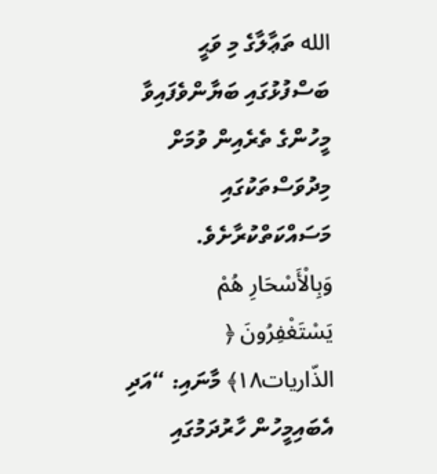الله ތަޢާލާގެ މި ވަޙީ ބަސްފުޅުގައި ބަޔާންވެފައިވާ މީހުންގެ ތެރެއިން ވުމަށް މިދުވަސްތަކުގައި މަސައްކަތްކުރާށެވެ. وَبِالْأَسْحَارِ هُمْ يَسْتَغْفِرُونَ ﴿ الذّاريات١٨﴾ މާނައި: “އަދި އެބައިމީހުން ހާރުދަމުގައި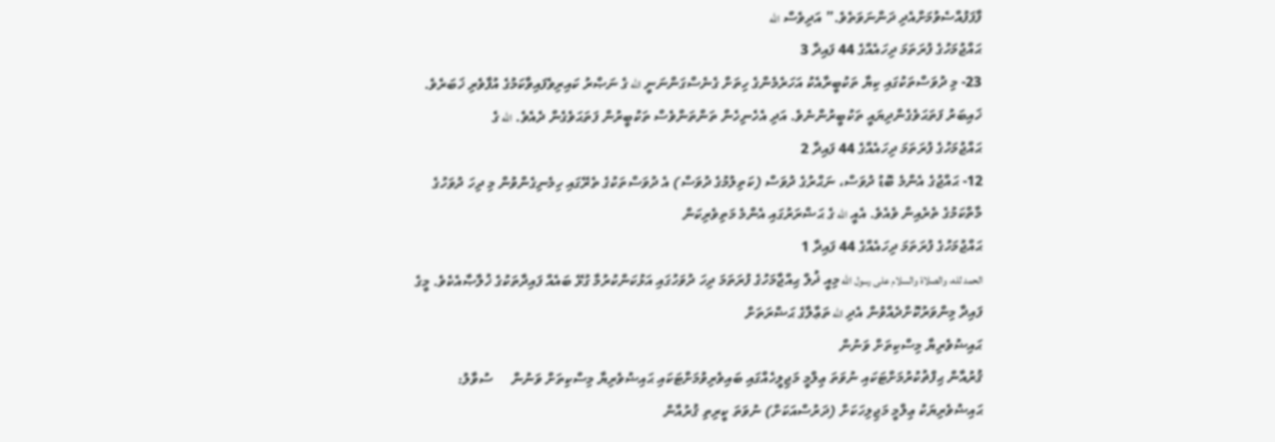ފާފަފުއްސެވުމަށްއެދި ދަންނަވަތެވެ.” އަދިވެސް الله
ޙައްޖުމަހުގެ ފުރަތަމަ ދިހައެއްގެ 44 ފައިދާ 3
23- މި ދުވަސްތަކުގައި ކިޔާ ތަކުބީރާއެކު އަހަރެމެންގެ ހިތަށް ގެނެސްގަންނަނީ الله ގެ ނަޞްރު ކައިރިވެފައިވާކަމުގެ އުފާވެރި ޚަބަރެވެ. ޚައިބަރު ފަތަޙަވެގެންދިޔައީ ތަކުބީރުންނެވެ. އަދި އެހެނިހެން ތަންތަންވެސް ތަކުބީރުން ފަތަޙަވެގެން ދެއެވެ. الله ގެ
ޙައްޖުމަހުގެ ފުރަތަމަ ދިހައެއްގެ 44 ފައިދާ 2
12- ޙައްޖުގެ އެންމެ ބޮޑު ދުވަސް، ނަޙްރުގެ ދުވަސް (ކަތިލުމުގެ ދުވަސް) އެ ދުވަސްތަކުގެ ތެރޭގައި ހިމެނިގެންވުން މި ދިހަ ދުވަހުގެ މާތްކަމުގެ ތެރެއިން ވެއެވެ. އެއީ الله ގެ ޙަޟްރަރުގައި އެންމެ މަތިވެރިކަން
ޙައްޖުމަހުގެ ފުރަތަމަ ދިހައެއްގެ 44 ފައިދާ 1
الحمد لله، والصلاة والسلام على رسول الله މިއީ ޛުލް ޙިއްޖާމަހުގެ ފުރަތަމަ ދިހަ ދުވަހުގައި އަޅުކަންކުރުމާ ގުޅޭ ބައެއް ފައިދާތަކުގެ ޚުލާޞާއެކެވެ. މީގެ ފައިދާ މިންވަރުކޮށްދެއްވުން އެދި الله ތަޢާލާގެ ޙަޟްރަތަށް
ޙައިޟުވެރިޔާ މިސްކިތަށް ވަނުން
ޤުރުއާން ޙިފްޡުކުރުމަށްޓަކައި ނުވަތަ ޢިލްމީ މަޖިލީހެއްގައި ބައިވެރިވުމަށްޓަކައި ޙައިޟުވެރިޔާ މިސްކިތަށް ވަނުން     ސުވާލު: ޙައިޟުވެރިޔަކު ޢިލްމީ މަޖިލިހަކަށް (ދަރުސްއަކަށް) ނުވަތަ ކީރިތި ޤުރުއާން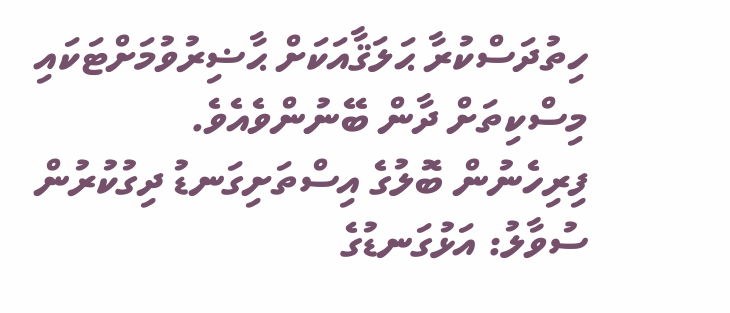ހިތުދަސްކުރާ ޙަލަޤާއަކަށް ޙާޟިރުވުމަށްޓަކައި މިސްކިތަށް ދާން ބޭނުންވެއެވެ.
ފިރިހެނުން ބޮލުގެ އިސްތަށިގަނޑު ދިގުކުރުން
ސުވާލު: އަޅުގަނޑުގެ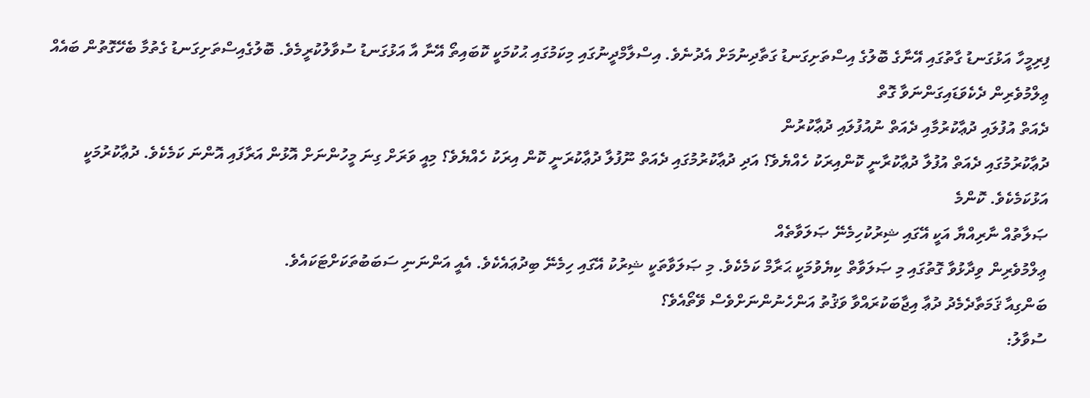ފިރިމީހާ އަޅުގަނޑު ގާތުގައި އޭނާގެ ބޮލުގެ އިސްތަށިގަނޑު ގަތާދިނުމަށް އެދުނެވެ. އިސްލާމްދީނުގައި މިކަމުގައި ޙުކުމަކީ ކޮބައިތޯ އޭނާ އާ އަޅުގަނޑު ސުވާލުކުރީމެވެ. ބޮލުގެއިސްތަށިގަނޑު ގެތުމާ ބެހޭގޮތުން ބައެއް ޢިލްމުވެރިން ދެކެވަޑައިގަންނަވާ ގޮތް
ދެއަތް އުފުލައި ދުޢާކުރުމާއި ދެއަތް ނުއުފުލައި ދުޢާކުރުން
ދުޢާކުރުމުގައި ދެއަތް އުފުލާ ދުޢާކުރާނީ ކޮންއިރަކު ހެއްޔެވެ؟ އަދި ދުޢާކުރުމުގައި ދެއަތް ނޫފުލާ ދުޢާކުރަނީ ކޮން އިރަކު ހެއްޔެވެ؟ މިއީ ވަރަށް ގިނަ މީހުންނަށް އޮޅުން އަރާފައި އޮންނަ ކަމެކެވެ. ދުޢާކުރުމަކީ އަޅުކަމެކެވެ. ކޮންމެ
ޞަލާތުއް ނާރިއްޔާ އަކީ އޭގައި ޝިރުކުހިމެނޭ ޞަލަވާތެއް
ޢިލްމުވެރިން ވިދާޅުވާ ގޮތުގައި މި ޞަލަވާތް ކިޔެވުމަކީ ޙަރާމް ކަމެކެވެ. މި ޞަލަވާތަކީ ޝިރުކު އޭގައި ހިމެނޭ ބިދުޢައެކެވެ. އެއީ އަންނަނި ސަބަބުތަކަށްޓަކައެވެ.
ބަންގިއާ ޤަމަތާދެމެދު ދުޢާ އިޖާބަކުރައްވާ ވަޤުތު އަންހެނުންނަށްވެސް ވޭތޯއެވެ؟
ސުވާލު: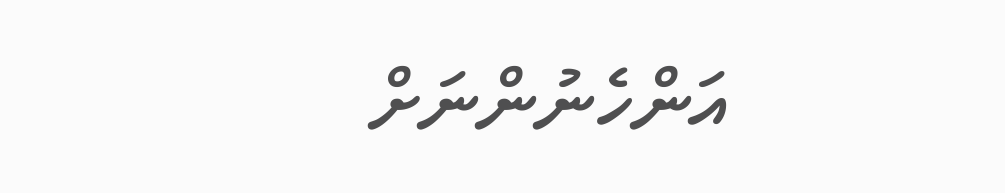އަންހެނުންނަށް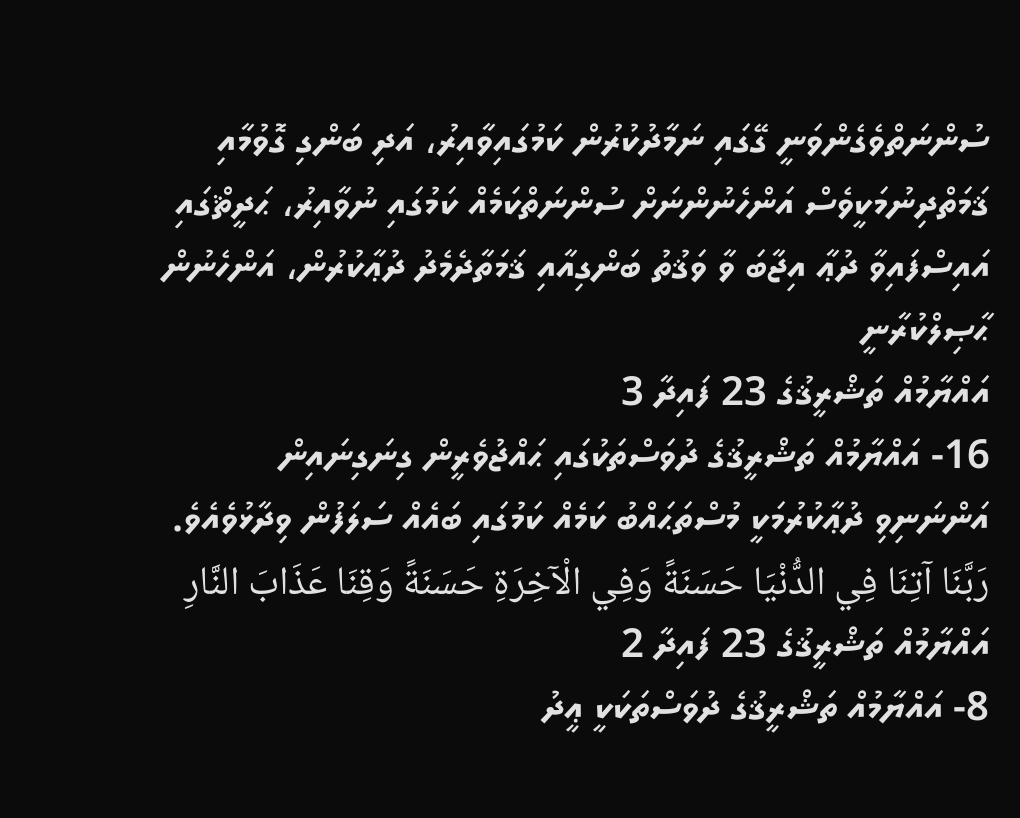ސުންނަތްވެގެންވަނީ ގޭގައި ނަމާދުކުރުން ކަމުގައިވާއިރު، އަދި ބަންގި ގޮވުމާއި ޤަމަތްދިނުމަކީވެސް އަންހެނުންނަށް ސުންނަތްކަމެއް ކަމުގައި ނުވާއިރު، ޙަދީޘްގައި އައިސްފައިވާ ދުޢާ އިޖާބަ ވާ ވަޤުތު ބަންގިއާއި ޤަމަތާދެމެދު ދުޢާކުރުން، އަންހެނުން ޙާޞިލްކުރާނީ
އައްޔާމުއް ތަޝްރީޤުގެ 23 ފައިދާ 3
16- އައްޔާމުއް ތަޝްރީޤުގެ ދުވަސްތަކުގައި ޙައްޖުވެރީން ގިނަގިނައިން އަންނަނިވި ދުޢާކުރުމަކީ މުސްތަޙައްބު ކަމެއް ކަމުގައި ބައެއް ސަލަފުން ވިދާޅުވެއެވެ. رَبَّنَا آتِنَا فِي الدُّنْيَا حَسَنَةً وَفِي الْآخِرَةِ حَسَنَةً وَقِنَا عَذَابَ النَّارِ
އައްޔާމުއް ތަޝްރީޤުގެ 23 ފައިދާ 2
8- އައްޔާމުއް ތަޝްރީޤުގެ ދުވަސްތަކަކީ ޢީދު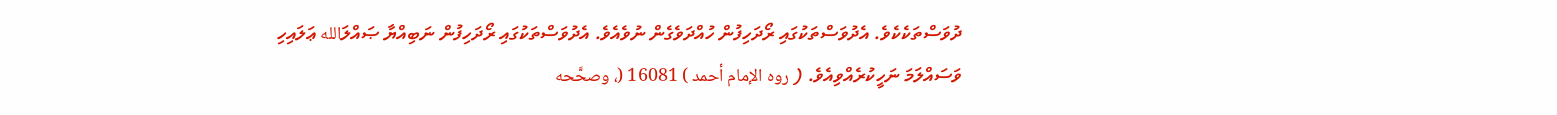ދުވަސްތަކެކެވެ. އެދުވަސްތަކުގައި ރޯދަހިފުން ހުއްދަވެގެން ނުވެއެވެ. އެދުވަސްތަކުގައި ރޯދަހިފުން ނަބިއްޔާ ޞައްލަالله ޢަލައިހި ވަސައްލަމަ ނަހީކުރެއްވިއެވެ. ( روه الإمام أحمد ) 16081 (، وصحَّحه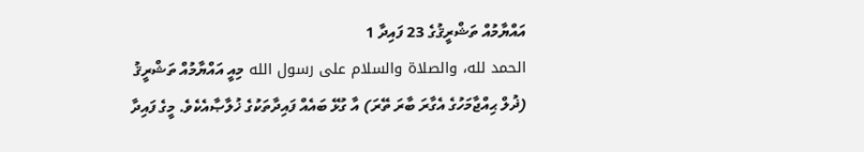އައްޔާމުއް ތަޝްރީޤުގެ 23 ފައިދާ 1
الحمد لله، والصلاة والسلام على رسول الله މިއީ އައްޔާމުއް ތަޝްރީޤު (ޛުލް ޙިއްޖާމަހުގެ އެގާރަ ބާރަ ތޭރަ) އާ ގުޅޭ ބައެއް ފައިދާތަކުގެ ޚުލާޞާއެކެވެ. މީގެ ފައިދާ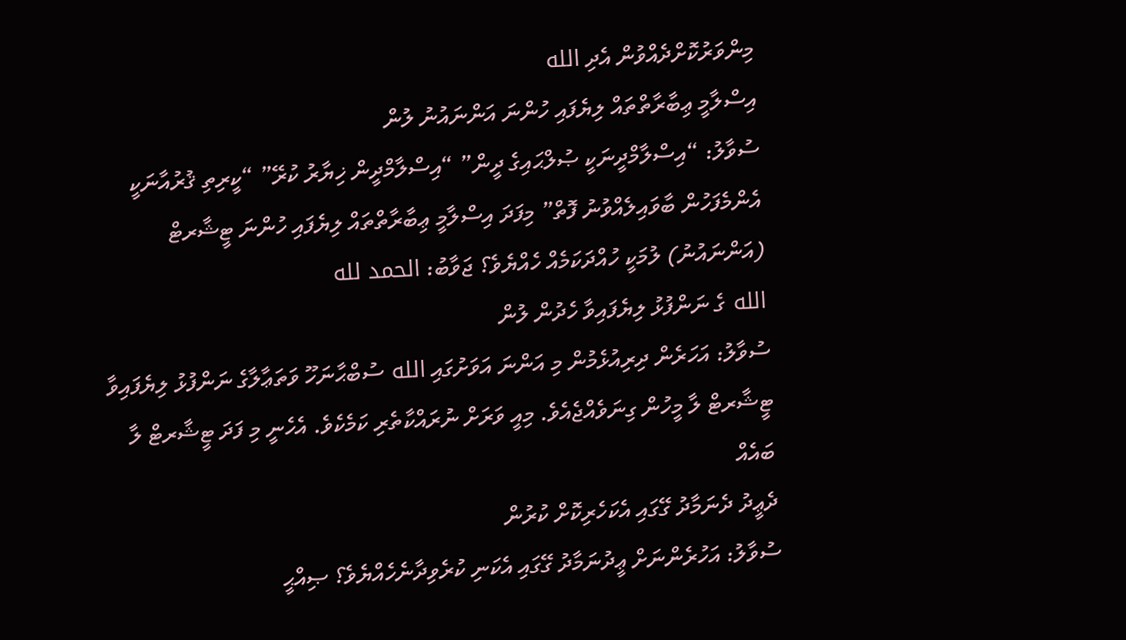މިންވަރުކޮށްދެއްވުން އެދި الله
އިސްލާމީ ޢިބާރާތްތައް ލިޔެފައި ހުންނަ އަންނައުނު ލުން
ސުވާލު: “އިސްލާމްދީނަކީ ޞުލްޙައިގެ ދީން” “އިސްލާމްދީން ޚިޔާރު ކުރޭ” “ކީރިތި ޤުރުއާނަކީ އެންމެފަހުން ބާވައިލެއްވުނު ފޮތް” މިފަދަ އިސްލާމީ ޢިބާރާތްތައް ލިޔެފައި ހުންނަ ޓީޝާރޓް (އަންނައުނު) ލުމަކީ ހުއްދަކަމެއް ހެއްޔެވެ؟ ޖަވާބު: الحمد لله
الله ގެ ނަންފުޅު ލިޔެފައިވާ ހެދުން ލުން
ސުވާލު: އަހަރެން ދިރިއުޅެމުން މި އަންނަ އަވަށުގައި الله ސުބްޙާނަހޫ ވަތަޢާލާގެ ނަންފުޅު ލިޔެފައިވާ ޓީޝާރޓް ލާ މީހުން ގިނަވެއްޖެއެވެ. މިއީ ވަރަށް ނުރައްކާތެރި ކަމެކެވެ. އެހެނީ މި ފަދަ ޓީޝާރޓް ލާ ބައެއް
ދެޢީދު ދެނަމާދު ގޭގައި އެކަހެރިކޮށް ކުރުން
ސުވާލު: އަހުރެންނަށް ޢީދުނަމާދު ގޭގައި އެކަނި ކުރެވިދާނެހެއްޔެވެ؟ ޞިއްޙީ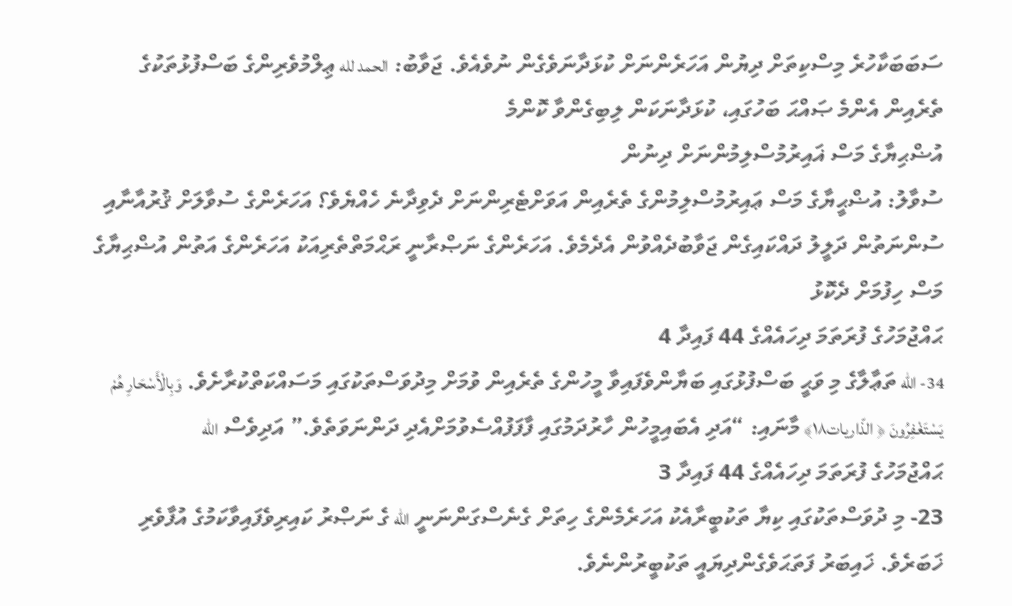ސަބަބަކާހުރެ މިސްކިތަށް ދިޔުން އަހަރެންނަށް ކުޅަދާނަވެގެން ނުވެއެވެ. ޖަވާބު: الحمد لله ޢިލްމުވެރިންގެ ބަސްފުޅުތަކުގެ ތެރެއިން އެންމެ ޞައްޙަ ބަހުގައި، ކުޅަދާނަކަން ލިބިގެންވާ ކޮންމެ
އުޟްޙިޔާގެ މަސް ޣައިރުމުސްލިމުންނަށް ދިނުން
ސުވާލު: އުޟްޙީޔާގެ މަސް ޢައިރުމުސްލިމުންގެ ތެރެއިން އަވަށްޓެރިންނަށް ދެވިދާނެ ހެއްޔެވެ؟ އަހަރެންގެ ސުވާލަށް ޤުރުއާނާއި ސުންނަތުން ދަލީލު ދައްކައިގެން ޖަވާބުދެއްވުން އެދެމެވެ. އަހަރެންގެ ނަޞްރާނީ ރަޙްމަތްތެރިއަކު އަހަރެންގެ އަތުން އުޟްޙިޔާގެ މަސް ހިފުމަށް ދެކޮޅު
ޙައްޖުމަހުގެ ފުރަތަމަ ދިހައެއްގެ 44 ފައިދާ 4
34- الله ތަޢާލާގެ މި ވަޙީ ބަސްފުޅުގައި ބަޔާންވެފައިވާ މީހުންގެ ތެރެއިން ވުމަށް މިދުވަސްތަކުގައި މަސައްކަތްކުރާށެވެ. وَبِالْأَسْحَارِ هُمْ يَسْتَغْفِرُونَ ﴿ الذّاريات١٨﴾ މާނައި: “އަދި އެބައިމީހުން ހާރުދަމުގައި ފާފަފުއްސެވުމަށްއެދި ދަންނަވަތެވެ.” އަދިވެސް الله
ޙައްޖުމަހުގެ ފުރަތަމަ ދިހައެއްގެ 44 ފައިދާ 3
23- މި ދުވަސްތަކުގައި ކިޔާ ތަކުބީރާއެކު އަހަރެމެންގެ ހިތަށް ގެނެސްގަންނަނީ الله ގެ ނަޞްރު ކައިރިވެފައިވާކަމުގެ އުފާވެރި ޚަބަރެވެ. ޚައިބަރު ފަތަޙަވެގެންދިޔައީ ތަކުބީރުންނެވެ.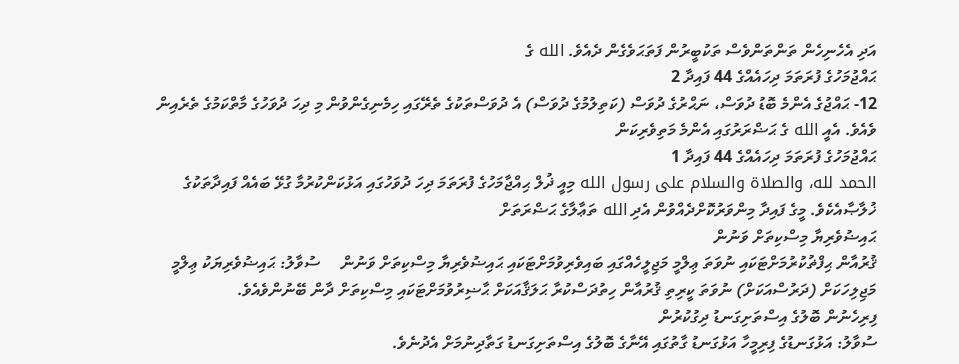އަދި އެހެނިހެން ތަންތަންވެސް ތަކުބީރުން ފަތަޙަވެގެން ދެއެވެ. الله ގެ
ޙައްޖުމަހުގެ ފުރަތަމަ ދިހައެއްގެ 44 ފައިދާ 2
12- ޙައްޖުގެ އެންމެ ބޮޑު ދުވަސް، ނަޙްރުގެ ދުވަސް (ކަތިލުމުގެ ދުވަސް) އެ ދުވަސްތަކުގެ ތެރޭގައި ހިމެނިގެންވުން މި ދިހަ ދުވަހުގެ މާތްކަމުގެ ތެރެއިން ވެއެވެ. އެއީ الله ގެ ޙަޟްރަރުގައި އެންމެ މަތިވެރިކަން
ޙައްޖުމަހުގެ ފުރަތަމަ ދިހައެއްގެ 44 ފައިދާ 1
الحمد لله، والصلاة والسلام على رسول الله މިއީ ޛުލް ޙިއްޖާމަހުގެ ފުރަތަމަ ދިހަ ދުވަހުގައި އަޅުކަންކުރުމާ ގުޅޭ ބައެއް ފައިދާތަކުގެ ޚުލާޞާއެކެވެ. މީގެ ފައިދާ މިންވަރުކޮށްދެއްވުން އެދި الله ތަޢާލާގެ ޙަޟްރަތަށް
ޙައިޟުވެރިޔާ މިސްކިތަށް ވަނުން
ޤުރުއާން ޙިފްޡުކުރުމަށްޓަކައި ނުވަތަ ޢިލްމީ މަޖިލީހެއްގައި ބައިވެރިވުމަށްޓަކައި ޙައިޟުވެރިޔާ މިސްކިތަށް ވަނުން     ސުވާލު: ޙައިޟުވެރިޔަކު ޢިލްމީ މަޖިލިހަކަށް (ދަރުސްއަކަށް) ނުވަތަ ކީރިތި ޤުރުއާން ހިތުދަސްކުރާ ޙަލަޤާއަކަށް ޙާޟިރުވުމަށްޓަކައި މިސްކިތަށް ދާން ބޭނުންވެއެވެ.
ފިރިހެނުން ބޮލުގެ އިސްތަށިގަނޑު ދިގުކުރުން
ސުވާލު: އަޅުގަނޑުގެ ފިރިމީހާ އަޅުގަނޑު ގާތުގައި އޭނާގެ ބޮލުގެ އިސްތަށިގަނޑު ގަތާދިނުމަށް އެދުނެވެ.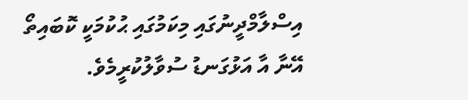އިސްލާމްދީނުގައި މިކަމުގައި ޙުކުމަކީ ކޮބައިތޯ އޭނާ އާ އަޅުގަނޑު ސުވާލުކުރީމެވެ.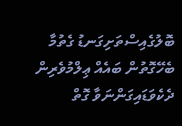ބޮލުގެއިސްތަށިގަނޑު ގެތުމާ ބެހޭގޮތުން ބައެއް ޢިލްމުވެރިން ދެކެވަޑައިގަންނަވާ ގޮތް